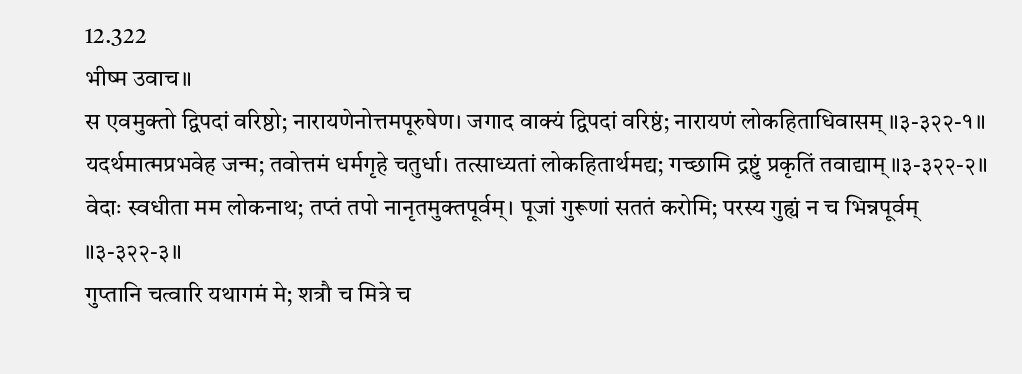12.322
भीष्म उवाच॥
स एवमुक्तो द्विपदां वरिष्ठो; नारायणेनोत्तमपूरुषेण। जगाद वाक्यं द्विपदां वरिष्ठं; नारायणं लोकहिताधिवासम् ॥३-३२२-१॥
यदर्थमात्मप्रभवेह जन्म; तवोत्तमं धर्मगृहे चतुर्धा। तत्साध्यतां लोकहितार्थमद्य; गच्छामि द्रष्टुं प्रकृतिं तवाद्याम् ॥३-३२२-२॥
वेदाः स्वधीता मम लोकनाथ; तप्तं तपो नानृतमुक्तपूर्वम्। पूजां गुरूणां सततं करोमि; परस्य गुह्यं न च भिन्नपूर्वम् ॥३-३२२-३॥
गुप्तानि चत्वारि यथागमं मे; शत्रौ च मित्रे च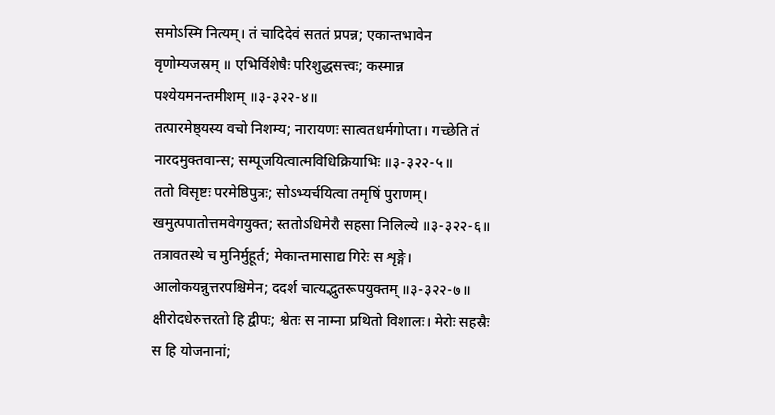समोऽस्मि नित्यम्। तं चादिदेवं सततं प्रपन्न; एकान्तभावेन वृणोम्यजस्रम् ॥ एभिर्विशेषैः परिशुद्धसत्त्वः; कस्मान्न पश्येयमनन्तमीशम् ॥३-३२२-४॥
तत्पारमेष्ठ्यस्य वचो निशम्य; नारायणः सात्वतधर्मगोप्ता। गच्छेति तं नारदमुक्तवान्स; सम्पूजयित्वात्मविधिक्रियाभिः ॥३-३२२-५॥
ततो विसृष्टः परमेष्ठिपुत्रः; सोऽभ्यर्चयित्वा तमृषिं पुराणम्। खमुत्पपातोत्तमवेगयुक्त; स्ततोऽधिमेरौ सहसा निलिल्ये ॥३-३२२-६॥
तत्रावतस्थे च मुनिर्मुहूर्त; मेकान्तमासाद्य गिरेः स शृङ्गे। आलोकयन्नुत्तरपश्चिमेन; ददर्श चात्यद्भुतरूपयुक्तम् ॥३-३२२-७॥
क्षीरोदधेरुत्तरतो हि द्वीपः; श्वेतः स नाम्ना प्रथितो विशालः। मेरोः सहस्रैः स हि योजनानां;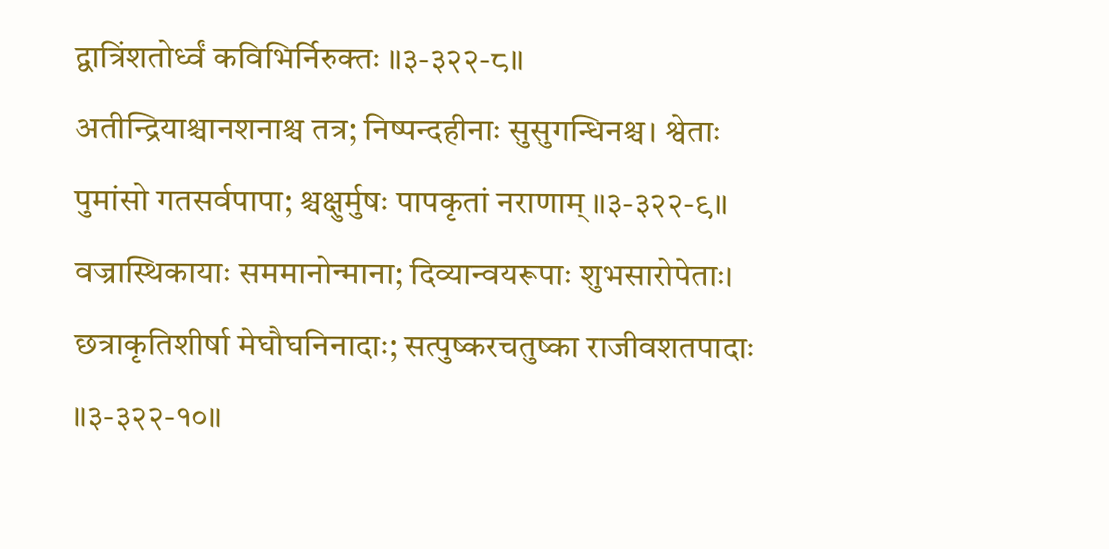द्वात्रिंशतोर्ध्वं कविभिर्निरुक्तः ॥३-३२२-८॥
अतीन्द्रियाश्चानशनाश्च तत्र; निष्पन्दहीनाः सुसुगन्धिनश्च। श्वेताः पुमांसो गतसर्वपापा; श्चक्षुर्मुषः पापकृतां नराणाम् ॥३-३२२-९॥
वज्रास्थिकायाः सममानोन्माना; दिव्यान्वयरूपाः शुभसारोपेताः। छत्राकृतिशीर्षा मेघौघनिनादाः; सत्पुष्करचतुष्का राजीवशतपादाः ॥३-३२२-१०॥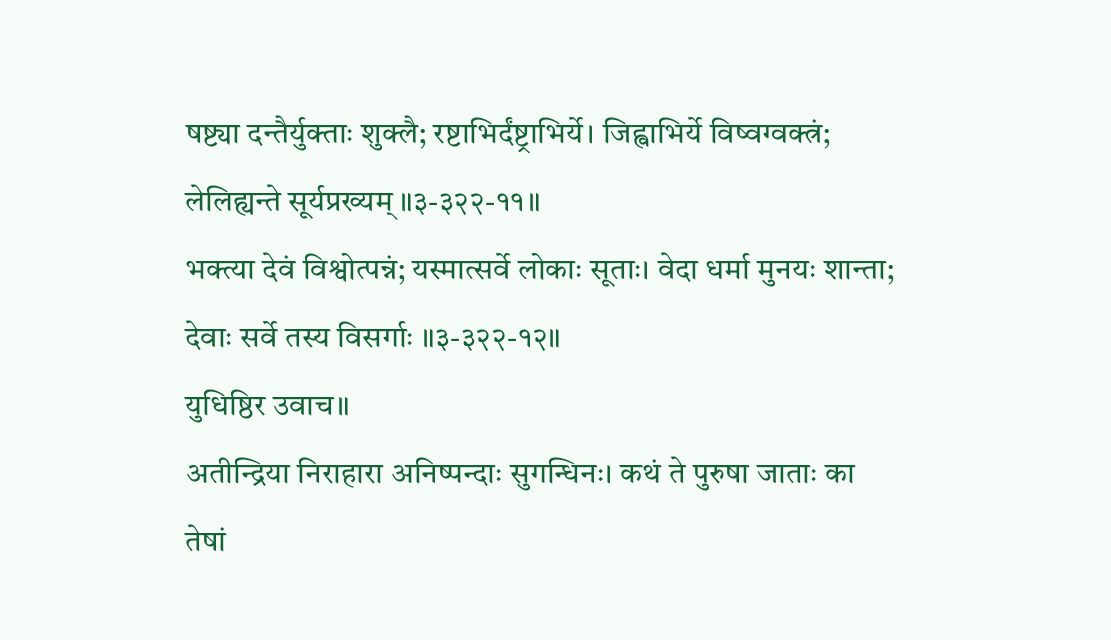षष्ट्या दन्तैर्युक्ताः शुक्लै; रष्टाभिर्दंष्ट्राभिर्ये। जिह्वाभिर्ये विष्वग्वक्त्रं; लेलिह्यन्ते सूर्यप्रख्यम् ॥३-३२२-११॥
भक्त्या देवं विश्वोत्पन्नं; यस्मात्सर्वे लोकाः सूताः। वेदा धर्मा मुनयः शान्ता; देवाः सर्वे तस्य विसर्गाः ॥३-३२२-१२॥
युधिष्ठिर उवाच॥
अतीन्द्रिया निराहारा अनिष्पन्दाः सुगन्धिनः। कथं ते पुरुषा जाताः का तेषां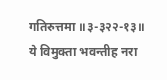गतिरुत्तमा ॥३-३२२-१३॥
ये विमुक्ता भवन्तीह नरा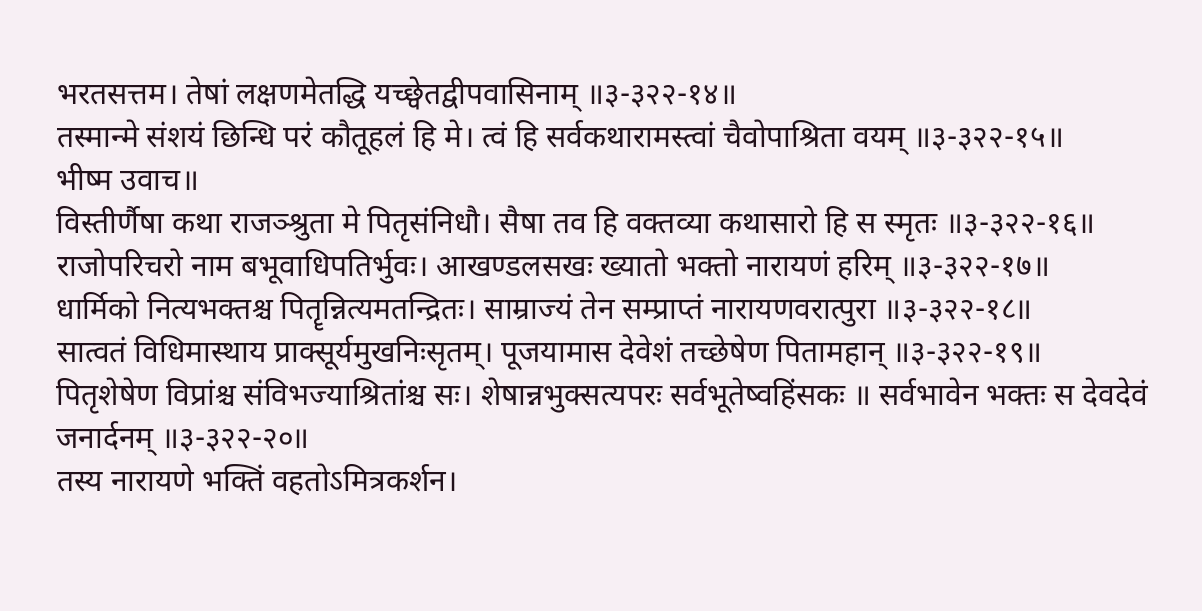भरतसत्तम। तेषां लक्षणमेतद्धि यच्छ्वेतद्वीपवासिनाम् ॥३-३२२-१४॥
तस्मान्मे संशयं छिन्धि परं कौतूहलं हि मे। त्वं हि सर्वकथारामस्त्वां चैवोपाश्रिता वयम् ॥३-३२२-१५॥
भीष्म उवाच॥
विस्तीर्णैषा कथा राजञ्श्रुता मे पितृसंनिधौ। सैषा तव हि वक्तव्या कथासारो हि स स्मृतः ॥३-३२२-१६॥
राजोपरिचरो नाम बभूवाधिपतिर्भुवः। आखण्डलसखः ख्यातो भक्तो नारायणं हरिम् ॥३-३२२-१७॥
धार्मिको नित्यभक्तश्च पितॄन्नित्यमतन्द्रितः। साम्राज्यं तेन सम्प्राप्तं नारायणवरात्पुरा ॥३-३२२-१८॥
सात्वतं विधिमास्थाय प्राक्सूर्यमुखनिःसृतम्। पूजयामास देवेशं तच्छेषेण पितामहान् ॥३-३२२-१९॥
पितृशेषेण विप्रांश्च संविभज्याश्रितांश्च सः। शेषान्नभुक्सत्यपरः सर्वभूतेष्वहिंसकः ॥ सर्वभावेन भक्तः स देवदेवं जनार्दनम् ॥३-३२२-२०॥
तस्य नारायणे भक्तिं वहतोऽमित्रकर्शन।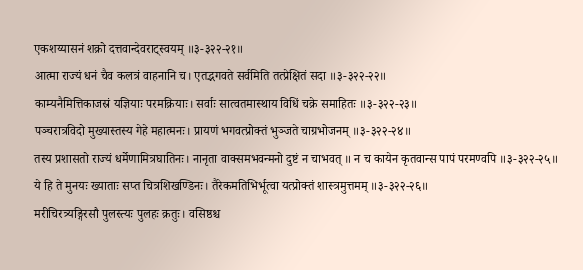एकशय्यासनं शक्रो दत्तवान्देवराट्स्वयम् ॥३-३२२-२१॥
आत्मा राज्यं धनं चैव कलत्रं वाहनानि च। एतद्भगवते सर्वमिति तत्प्रेक्षितं सदा ॥३-३२२-२२॥
काम्यनैमित्तिकाजस्रं यज्ञियाः परमक्रियाः। सर्वाः सात्वतमास्थाय विधिं चक्रे समाहितः ॥३-३२२-२३॥
पञ्चरात्रविदो मुख्यास्तस्य गेहे महात्मनः। प्रायणं भगवत्प्रोक्तं भुञ्जते चाग्रभोजनम् ॥३-३२२-२४॥
तस्य प्रशासतो राज्यं धर्मेणामित्रघातिनः। नानृता वाक्समभवन्मनो दुष्टं न चाभवत् ॥ न च कायेन कृतवान्स पापं परमण्वपि ॥३-३२२-२५॥
ये हि ते मुनयः ख्याताः सप्त चित्रशिखण्डिनः। तैरेकमतिभिर्भूत्वा यत्प्रोक्तं शास्त्रमुत्तमम् ॥३-३२२-२६॥
मरीचिरत्र्यङ्गिरसौ पुलस्त्यः पुलहः क्रतुः। वसिष्ठश्च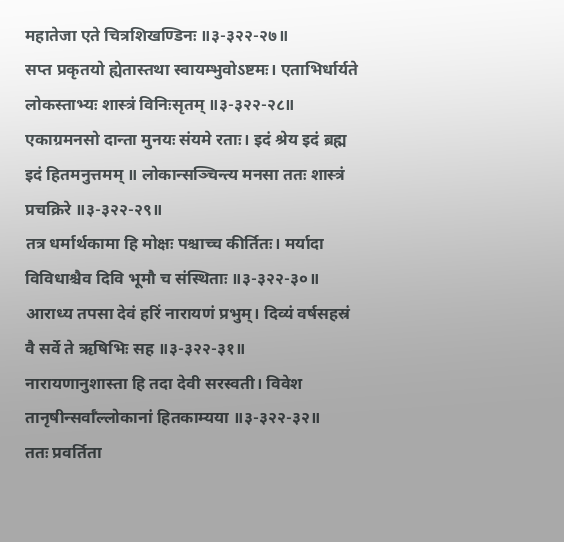महातेजा एते चित्रशिखण्डिनः ॥३-३२२-२७॥
सप्त प्रकृतयो ह्येतास्तथा स्वायम्भुवोऽष्टमः। एताभिर्धार्यते लोकस्ताभ्यः शास्त्रं विनिःसृतम् ॥३-३२२-२८॥
एकाग्रमनसो दान्ता मुनयः संयमे रताः। इदं श्रेय इदं ब्रह्म इदं हितमनुत्तमम् ॥ लोकान्सञ्चिन्त्य मनसा ततः शास्त्रं प्रचक्रिरे ॥३-३२२-२९॥
तत्र धर्मार्थकामा हि मोक्षः पश्चाच्च कीर्तितः। मर्यादा विविधाश्चैव दिवि भूमौ च संस्थिताः ॥३-३२२-३०॥
आराध्य तपसा देवं हरिं नारायणं प्रभुम्। दिव्यं वर्षसहस्रं वै सर्वे ते ऋषिभिः सह ॥३-३२२-३१॥
नारायणानुशास्ता हि तदा देवी सरस्वती। विवेश तानृषीन्सर्वाँल्लोकानां हितकाम्यया ॥३-३२२-३२॥
ततः प्रवर्तिता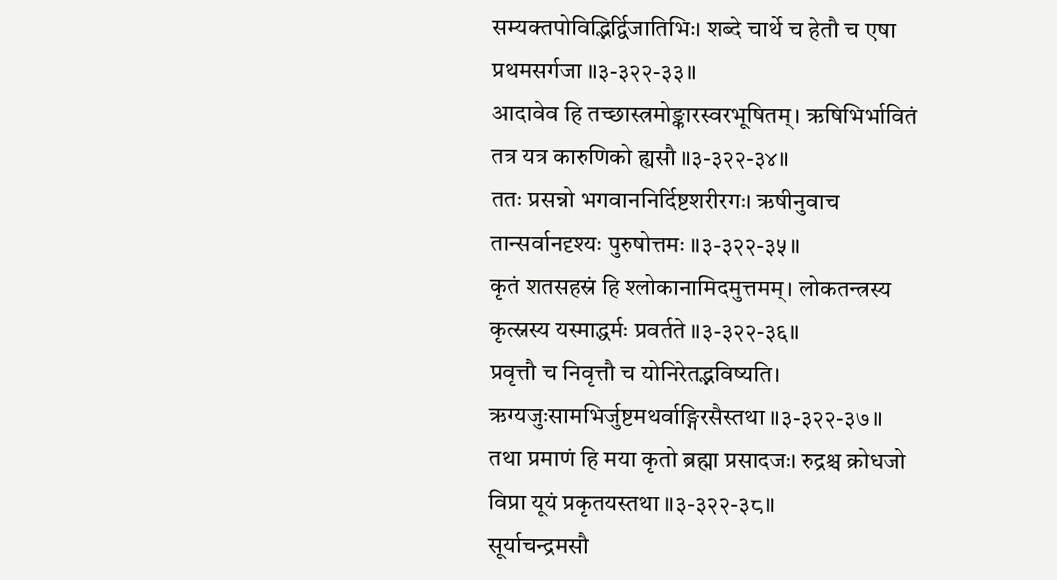सम्यक्तपोविद्भिर्द्विजातिभिः। शब्दे चार्थे च हेतौ च एषा प्रथमसर्गजा ॥३-३२२-३३॥
आदावेव हि तच्छास्त्रमोङ्कारस्वरभूषितम्। ऋषिभिर्भावितं तत्र यत्र कारुणिको ह्यसौ ॥३-३२२-३४॥
ततः प्रसन्नो भगवाननिर्दिष्टशरीरगः। ऋषीनुवाच तान्सर्वानदृश्यः पुरुषोत्तमः ॥३-३२२-३५॥
कृतं शतसहस्रं हि श्लोकानामिदमुत्तमम्। लोकतन्त्रस्य कृत्स्नस्य यस्माद्धर्मः प्रवर्तते ॥३-३२२-३६॥
प्रवृत्तौ च निवृत्तौ च योनिरेतद्भविष्यति। ऋग्यजुःसामभिर्जुष्टमथर्वाङ्गिरसैस्तथा ॥३-३२२-३७॥
तथा प्रमाणं हि मया कृतो ब्रह्मा प्रसादजः। रुद्रश्च क्रोधजो विप्रा यूयं प्रकृतयस्तथा ॥३-३२२-३८॥
सूर्याचन्द्रमसौ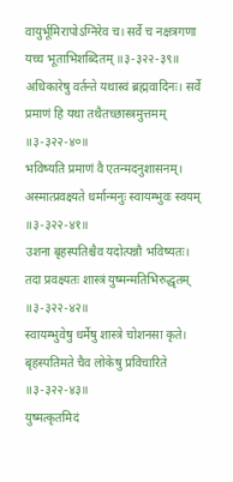वायुर्भूमिरापोऽग्निरेव च। सर्वे च नक्षत्रगणा यच्च भूताभिशब्दितम् ॥३-३२२-३९॥
अधिकारेषु वर्तन्ते यथास्वं ब्रह्मवादिनः। सर्वे प्रमाणं हि यथा तथैतच्छास्त्रमुत्तमम् ॥३-३२२-४०॥
भविष्यति प्रमाणं वै एतन्मदनुशासनम्। अस्मात्प्रवक्ष्यते धर्मान्मनुः स्वायम्भुवः स्वयम् ॥३-३२२-४१॥
उशना बृहस्पतिश्चैव यदोत्पन्नौ भविष्यतः। तदा प्रवक्ष्यतः शास्त्रं युष्मन्मतिभिरुद्धृतम् ॥३-३२२-४२॥
स्वायम्भुवेषु धर्मेषु शास्त्रे चोशनसा कृते। बृहस्पतिमते चैव लोकेषु प्रविचारिते ॥३-३२२-४३॥
युष्मत्कृतमिदं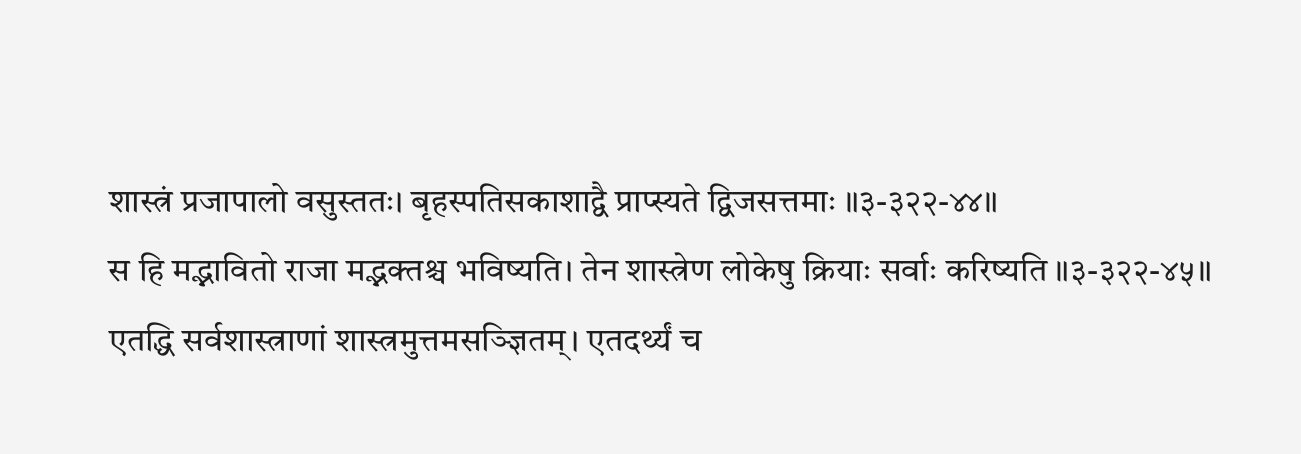शास्त्रं प्रजापालो वसुस्ततः। बृहस्पतिसकाशाद्वै प्राप्स्यते द्विजसत्तमाः ॥३-३२२-४४॥
स हि मद्भावितो राजा मद्भक्तश्च भविष्यति। तेन शास्त्रेण लोकेषु क्रियाः सर्वाः करिष्यति ॥३-३२२-४५॥
एतद्धि सर्वशास्त्राणां शास्त्रमुत्तमसञ्ज्ञितम्। एतदर्थ्यं च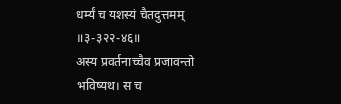धर्म्यं च यशस्यं चैतदुत्तमम् ॥३-३२२-४६॥
अस्य प्रवर्तनाच्चैव प्रजावन्तो भविष्यथ। स च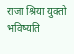राजा श्रिया युक्तो भविष्यति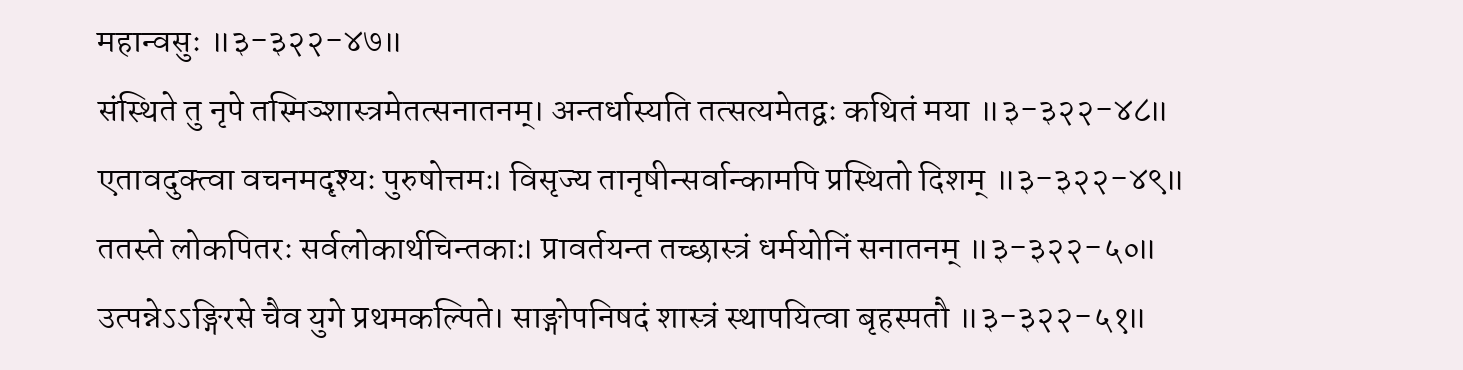महान्वसुः ॥३-३२२-४७॥
संस्थिते तु नृपे तस्मिञ्शास्त्रमेतत्सनातनम्। अन्तर्धास्यति तत्सत्यमेतद्वः कथितं मया ॥३-३२२-४८॥
एतावदुक्त्वा वचनमदृश्यः पुरुषोत्तमः। विसृज्य तानृषीन्सर्वान्कामपि प्रस्थितो दिशम् ॥३-३२२-४९॥
ततस्ते लोकपितरः सर्वलोकार्थचिन्तकाः। प्रावर्तयन्त तच्छास्त्रं धर्मयोनिं सनातनम् ॥३-३२२-५०॥
उत्पन्नेऽऽङ्गिरसे चैव युगे प्रथमकल्पिते। साङ्गोपनिषदं शास्त्रं स्थापयित्वा बृहस्पतौ ॥३-३२२-५१॥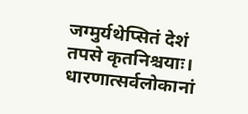जग्मुर्यथेप्सितं देशं तपसे कृतनिश्चयाः। धारणात्सर्वलोकानां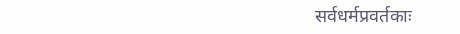सर्वधर्मप्रवर्तकाः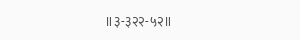॥३-३२२-५२॥